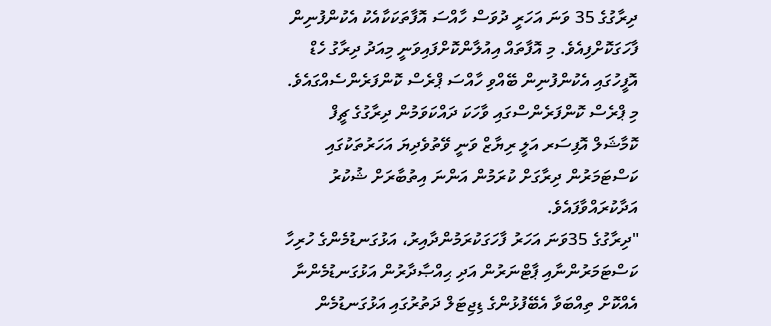ދިރާގުގެ 35 ވަނަ އަހަރީ ދުވަސް ހާއްސަ އޮފާތަކަކާއެކު އެކުންފުނިން ފާހަގަކޮށްފިއެވެ. މި އޮފާތައް އިއުލާންކޮށްފައިވަނީ މިއަދު ދިރާގު ހެޑް އޮފީހުގައި އެކުންފުނިން ބޭއްވި ހާއްސަ ޕްރެސް ކޮންފަރެންސެއްގައެވެ.
މި ޕްރެސް ކޮންފަރެންސްގައި ވާހަކަ ދައްކަވަމުން ދިރާގުގެ ޗީފް ކޮމާޝަލް އޮފިސަރ އަލީ ރިޔާޒް ވަނީ ވޭތުވެދިޔަ އަހަރުތަކުގައި ކަސްޓަމަރުން ދިރާގަށް ކުރަމުން އަންނަ އިތުބާރަށް ޝުކުރު އަދާކުރައްވާފައެވެ.
"ދިރާގުގެ 35ވަނަ އަހަރު ފާހަގަކުރަމުންދާއިރު، އަޅުގަނޑުމެންގެ ހުރިހާ ކަސްޓަމަރުންނާއި ޕާޓްނަރުން އަދި ޙިއްޞާދާރުން އަޅުގަނޑުމެންނާ އެއްކޮށް ތިއްބަވާ އެބޭފުޅުންގެ ޑިޖިޓަލް ދަތުރުގައި އަޅުގަނޑުމެން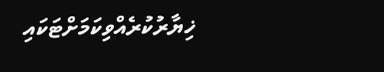ޚިޔާރުކުރެއްވިކަމަށްޓަކައި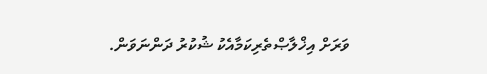ވަރަށް އިޚްލާޞްތެރިކަމާއެކު ޝުކުރު ދަންނަވަން.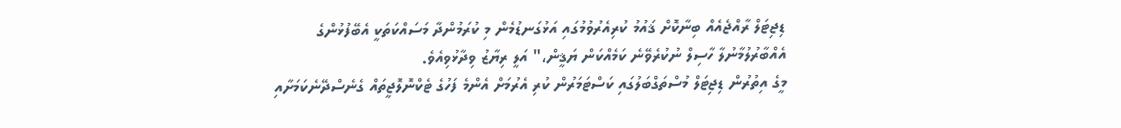ޑިޖިޓަލް ރާއްޖެއެއް ބިނާކޮށް ޤައުމު ކުރިއެރުވުމުގައި އަޅުގަނޑުމެން މި ކުރަމުންދާ މަސައްކަތަކީ އެބޭފުޅުންގެ އެއްބާރުލުމާނުލާ ހާސިލް ނުކުރެވޭނެ ކަމެއްކަން ޔަޤީން،" އަލީ ރިޔާޒު ވިދާޅުވިއެވެ.
މީގެ އިތުރުން ޑިޖިޓަލް މުސްތަގްބަލުގައި ކަސްޓަމަރުން ކުރި އެރުމަށް އެންމެ ފަހުގެ ޓެކްނޮލޮޖީތައް ގެނެސްދޭނެކަމަށާއި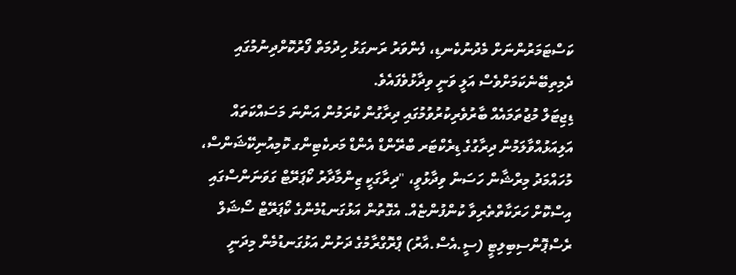ކަސްޓަމަރުންނަށް މެދުނުކެނޑި، ފެންވަރު ރަނގަޅު ހިދުމަތް ފޯރުކޮށްދިނުމުގައި ދެމިތިބޭނެކަމަށްވެސް އަލީ ވަނީ ވިދާޅުވެފައެވެ.
ޑިޖިޓަލް މުޖުތަމައެއް ބާރުވެރިކުރުވުމުގައި ދިރާގުން ކުރަމުން އަންނަ މަސައްކަތައް އަލިއަޅުއްވާލަމުން ދިރާގުގެ ޑިރެކްޓަރ ބްރޭންޑް އެންޑް މަރކެޓިންގ ކޮމިއުނިކޭޝަންސް، މުހައްމަދު މިރްޝާން ހަސަން ވިދާޅުވީ، "ދިރާގަކީ ޒިންމާދާރު ކޯޕަރޭޓް ގަވަނަންސްގައި އިސްކޮށް ހަރަކާތްތެރިވާ ކުންފުންޏެއް. އެގޮތުން އަޅުގަނޑުމެންގެ ކޯޕަރޭޓް ސޯޝަލް ރެސްޕޮންސިބިލިޓީ (ސީ.އެސް.އާރު) ޕްރޮގްރާމުގެ ދަށުން އަޅުގަނޑުމެން މިދަނީ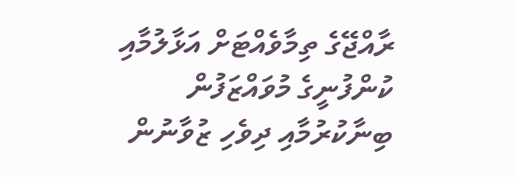ރާއްޖޭގެ ތިމާވެއްޓަށް އަޅާލުމާއި ކުންފުނީގެ މުވައްޒަފުން ބިނާކުރުމާއި ދިވެހި ޒުވާނުން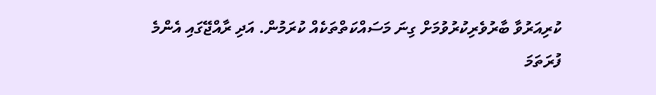ކުރިއަރުވާ ބާރުވެރިކުރުވުމަށް ގިނަ މަސައްކަތްތަކެއް ކުރަމުން. އަދި ރާއްޖޭގައި އެންމެ ފުރަތަމަ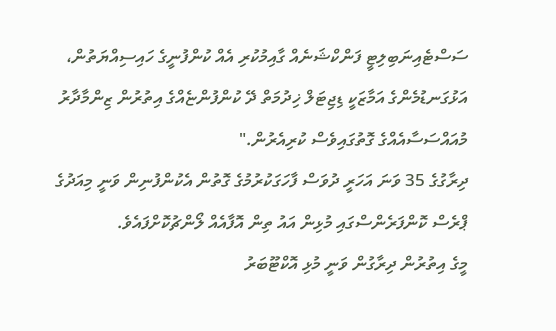ސަސްޓެއިނަބިލިޓީ ފަންކްޝަނެއް ގާއިމުކުރި އެއް ކުންފުނީގެ ހައިސިއްޔަތުން، އަޅުގަނޑުމެންގެ އަމާޒަކީ ޑިޖިޓަލް ޚިދުމަތް ދޭ ކުންފުންޏެއްގެ އިތުރުން ޒިންމާދާރު މުއައްސަސާއެއްގެ ގޮތުގައިވެސް ކުރިއެރުން."
ދިރާގުގެ 35 ވަނަ އަހަރީ ދުވަސް ފާހަގަކުރުމުގެ ގޮތުން އެކުންފުނިން ވަނީ މިއަދުގެ ޕްރެސް ކޮންފަރެންސްގައި މުޅިން އައު ތިން އޮފާއެއް ލޯންޗުކޮށްފައެވެ.
މީގެ އިތުރުން ދިރާގުން ވަނީ މުޅި އޮކްޓޫބަރު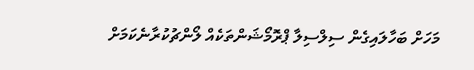މަހަށް ބަހާލައިގެން ސިލްސިލާ ޕްރޮމޯޝަންތަކެއް ލޯންޗުކުރާނެކަމަށް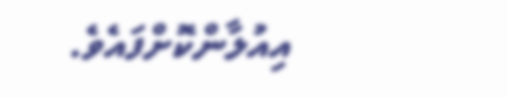އިއުލާންކޮށްފައެވެ.